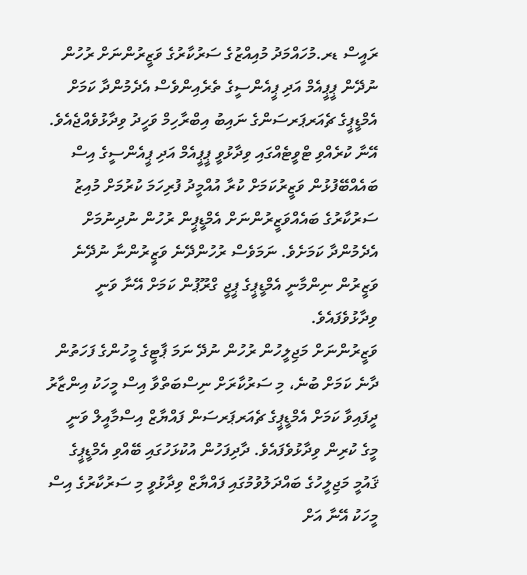ރައީސް ޑރ.މުހައްމަދު މުއިއްޒުގެ ސަރުކާރުގެ ވަޒީރުންނަށް ރުހުން ނުދޭން ޕީޕީއެމް އަދި ޕީއެންސީގެ ތެރެއިންވެސް އެދެމުންދާ ކަމަށް އެމްޑީޕީގެ ޗެއަރޕަރސަންގެ ނައިބު އިބްރާހިމް ވަހީދު ވިދާޅުވެއްޖެއެވެ.
އޭނާ ކުރެއްވި ޓްވީޓެއްގައި ވިދާޅުވީ ޕީޕީއެމް އަދި ޕީއެންސީގެ އިސް ބައެއްބޭފުޅުން ވަޒީރުކަމަށް ކުރާ އުއްމީދު ފުރިހަމަ ކުރުމަށް މުއިޒު ސަރުކާރުގެ ބައެއްވަޒީރުންނަށް އެމްޑީޕީން ރުހުން ނުދިނުމަށް އެދެމުންދާ ކަމަށެވެ. ނަމަވެސް ރުހުންދޭނެ ވަޒީރުންނާ ނުދޭނެ ވަޒީރުން ނިންމާނީ އެމްޑީޕީގެ ޕީޖީ ގްރޫޕުން ކަމަށް އޭނާ ވަނީ ވިދާޅުވެފައެވެ.
ވަޒީރުންނަށް މަޖިލީހުން ރުހުން ނުދޭ ނަމަ ޕާޓީގެ މީހުންގެ ފަހަތުން ދާނެ ކަމަށް ބުނެ، މި ސަރުކާރަށް ނިސްބަތްވާ އިސް މީހަކު އިންޒާރު ދީފައިވާ ކަމަށް އެމްޑީޕީގެ ޗެއަރޕަރސަން ފައްޔާޒް އިސްމާއީލް ވަނީ މީގެ ކުރިން ވިދާޅުވެފައެވެ. ދާދިފަހުން އުކުޅަހުގައި ބޭއްވި އެމްޑީޕީގެ ޤައުމީ މަޖިލީހުގެ ބައްދަލުވުމުގައި ފައްޔާޒް ވިދާޅުވީ މި ސަރުކާރުގެ އިސް މީހަކު އޭނާ އަށް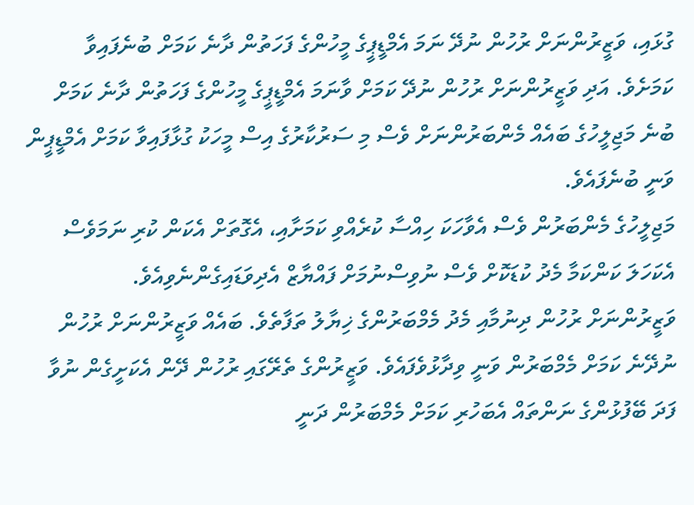ގުޅައި، ވަޒީރުންނަށް ރުހުން ނުދޭ ނަމަ އެމްޑީޕީގެ މީހުންގެ ފަހަތުން ދާނެ ކަމަށް ބުނެފައިވާ ކަމަށެވެ. އަދި ވަޒީރުންނަށް ރުހުން ނުދޭ ކަމަށް ވާނަމަ އެމްޑީޕީގެ މީހުންގެ ފަހަތުން ދާނެ ކަމަށް ބުނެ މަޖިލީހުގެ ބައެއް މެންބަރުންނަށް ވެސް މި ސަރުކާރުގެ އިސް މީހަކު ގުޅާފައިވާ ކަމަށް އެމްޑީޕީން ވަނީ ބުނެފައެވެ.
މަޖިލީހުގެ މެންބަރުން ވެސް އެވާހަކަ ހިއްސާ ކުރެއްވި ކަމަށާއި، އެގޮތަށް އެކަން ކުރި ނަމަވެސް އެކަހަލަ ކަންކަމާ މެދު ކުޑަކޮށް ވެސް ނުވިސްނުމަށް ފައްޔާޒް އެދިވަޑައިގެންނެވިއެވެ.
ވަޒީރުންނަށް ރުހުން ދިނުމާއި މެދު މެމްބަރުންގެ ޚިޔާލު ތަފާތެވެ. ބައެއް ވަޒީރުންނަށް ރުހުން ނުދޭނެ ކަމަށް މެމްބަރުން ވަނީ ވިދާޅުވެފައެވެ. ވަޒީރުންގެ ތެރޭގައި ރުހުން ދޭން އެކަށީގެން ނުވާ ފަދަ ބޭފުޅުންގެ ނަންތައް އެބަހުރި ކަމަށް މެމްބަރުން ދަނީ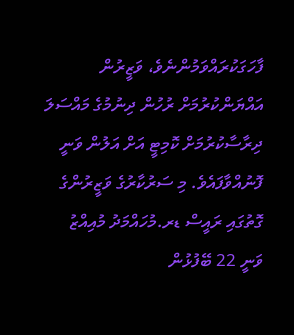ފާހަގަކުރައްވަމުންނެވެ، ވަޒީރުން އައްޔަންކުރުމަށް ރުހުން ދިނުމުގެ މައްސަލަ ދިރާސާކުރުމަށް ކޮމިޓީ އަށް އަލުން ވަނީ ފޮނުއްވާފައެވެ. މި ސަރުކާރުގެ ވަޒީރުންގެ ގޮތުގައި ރައީސް ޑރ.މުހައްމަދު މުއިއްޒު ވަނީ 22 ބޭފުޅުން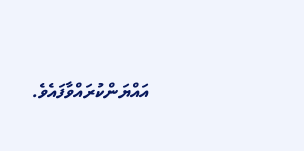އައްޔަންކުރައްވާފައެވެ.